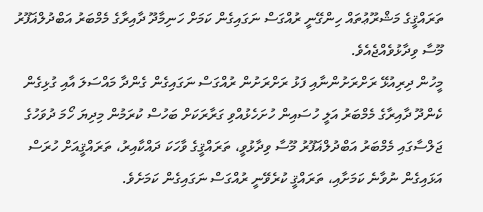ތަރައްޤީގެ މަޝްރޫޢުތައް ހިންގޭނީ ރުއްގަސް ނަގައިގެން ކަމަށް ހަނިމާދޫ ދާއިރާގެ މެމްބަރު އަބްދުލްޣަފޫރު މޫސާ ވިދާޅުވެއްޖެއެވެ.
މީހުން ދިރިއުޅޭ ރަށްރަށުންނާއި ފަޅު ރަށްރަށުން ރުއްގަސް ނަގައިގެން ގެންދާ މައްސަލަ އާއި ގުޅިގެން ކެންދޫ ދާއިރާގެ މެމްބަރު އަލީ ހުސައިން ހުށަހެޅުއްވި ގަރާރަކަށް ބަހުސް ކުރަމުން މިދިޔަ ހޯމަ ދުވަހުގެ ޖަލްސާގައި މެމްބަރު އަބްދުލްޣަފޫރު މޫސާ ވިދާޅުވީ، ތަރައްޤީގެ ވާހަކަ ދައްކާއިރު، ތަރައްޤީއަށް ހުރަސް އަޅައިގެން ނުވާނެ ކަމަށާއި، ތަރައްޤީ ކުރެވޭނީ ރުއްގަސް ނަގައިގެން ކަމަށެވެ.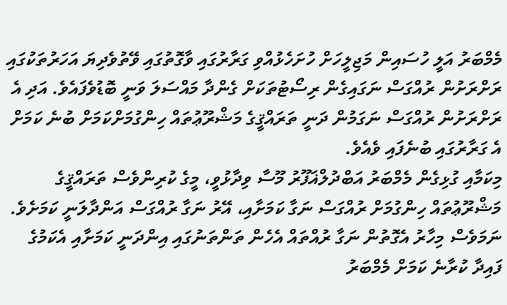މެމްބަރު އަލީ ހުސައިން މަޖިލީހަށް ހުށަހެޅުއްވި ގަރާރުގައި ވާގޮތުގައި ވޭތުވެދިޔަ އަހަރުތަކުގައި ރަށްރަށުން ރުއްގަސް ނަގައިގެން ރިސޯޓުތަކަށް ގެންދާ މައްސަލަ ވަނީ ބޮޑުވެފައެވެ. އަދި އެ ރަށްރަށުން ރުއްގަސް ނަގަމުން ދަނީ ތަރައްޤީގެ މަޝްރޫޢުތައް ހިންގުމަށްކަމަށް ބުނެ ކަމަށް އެ ގަރާރުގައި ބުނެފައި ވެއެވެ.
މިކަމާއި ގުޅިގެން މެމްބަރު އަބްދުލްޣަފޫރު މޫސާ ވިދާޅުވީ، މީގެ ކުރިންވެސް ތަރައްޤީގެ މަޝްރޫޢުތައް ހިންގުމަށް ރުއްގަސް ނަގާ ކަމަށާއި، އޭރު ނަގާ ރުއްގަސް އަންދާލަނީ ކަމަށެވެ. ނަމަވެސް މިހާރު އެގޮތުން ނަގާ ރުއްތައް އެހެން ތަންތަނުގައި އިންދަނީ ކަމަށާއި އެކަމުގެ ފައިދާ ކުރާނެ ކަމަށް މެމްބަރު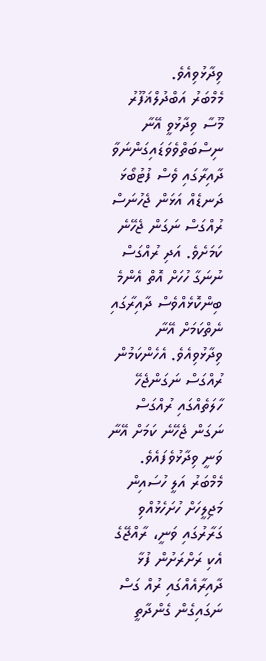ވިދާޅުވިއެވެ.
މެމްބަރު އަބްދުލްޣަފޫރު މޫސާ ވިދާޅުވީ އޭނާ ނިސްބަތްވެވަޑައިގަންނަވާ ދާއިރާގައި ވެސް ފުޓުބޯޅަ ދަނޑެއް އަޅަން ޖެހުނަސް ރުއްގަސް ނަގަން ޖެހޭނެ ކަމަށެވެ. އަދި ރުއްގަސް ނުނަގާ ހުހަށް އޮތް އެންމެ ބިންކޮޅެއްވެސް ދާއިރާގައި ނެތްކަމަށް އޭނާ ވިދާޅުވިއެވެ. އެހެންކަމުން ރުއްގަސް ނަގަންޖެހޭ ހާލަތެއްގައި ރުއްގަސް ނަގަން ޖެހޭނެ ކަމަށް އޭނާ ވަނީ ވިދާޅުވެފައެވެ.
މެމްބަރު އަލީ ހުސައިން މަޖިލީހަށް ހުށަހެޅުއްވި ގަރާރުގައި ވަނީ، ރާއްޖޭގެ އެކި ރަށްރަށުން ފުޅާ ދާއިރާއެއްގައި ރުއް ގަސް ނަގައިގެން ގެންދާތީ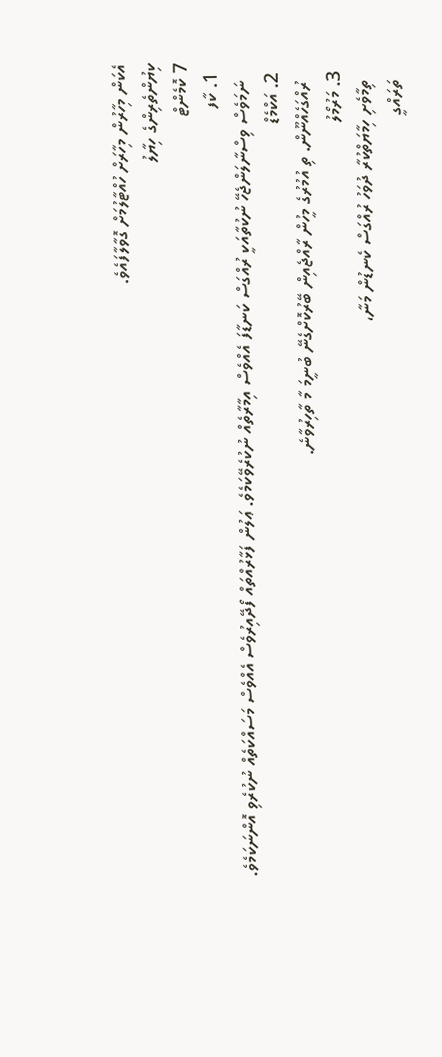އެކަން މިހާރުން މިހާރަށް ހުއްޓާލުމަށް ގޮވާލާފައެވެ.
ކިޔުންތެރިންގެ ހިޔާލު
7 ކޮމެންޓް
  1. ކާފ
    ނަމަވެސް ވިސްނާލަންޖެހޭ ނުކުތާއަކީ ރުއްގަސް ކަނޑާފަ އެއްވެސް އިމާރާތެއް ނުކުރެވޭކަމެވެ. ޢަލުން ފަޅާރުއްތައް ފޯދޭއިރުވެސް އެއްވެސް މަސައްކަތެއް ނުކުރެވި އޮންނަކަމެވެ.
  2. އަކްމެޑް
    ރުއްގަހެއްނޫން. ތި އުމުރުގެ މީހުން ރާއްޖެއިން ބޭރުކޮށްގެނޭ ބުނީމަ މާ ތާހިރުވާނެ.
  3. މަރުމޯލު
    ތިމާވެށި ހިމާޔަތްކުރާ ދުވަހު ރުއްގަސް ކެނޑުން މަނާ،
    ތަރައްގީ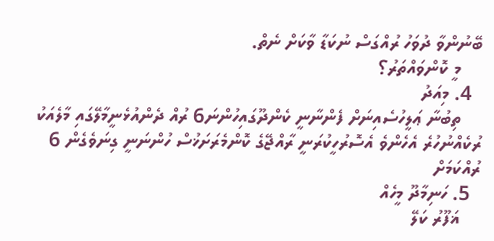ބޭނުންވާ ދުވަހު ރުއްގަސް ނުކަޑާ ވާކަށް ނެތް.
    މީ ކޮންވައްތަރު؟
  4. މިއަދު
    ތިބުނާ ޢަލީހުސެއިނަށް ފެންނާނީ ކެންދޫގައިހުންނަ6 ރުއް ދެންއުޅެނީމާލޭގައި މާލެއަކު ރުކެއްނުހުރެ އެހެންވެ އެސޮރުހީކުރަނީ ރާއްޖޭގެ ކޮންމެރަށަޚުސް ހުންނަނީ ގިނަވެގެން 6 ރުއްކަމަށް
  5. ހަނިމާދޫ މީހެއް
    ޣަފޫރު ކަލޭ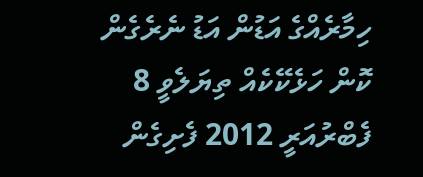ހިމާރެއްގެ އަޑުން އަޑު ނެރެގެން ކޮން ހަޅެކޭކެއް ތިޔަލެވީ 8 ފެބްރުއަރީ 2012 ފެށިގެން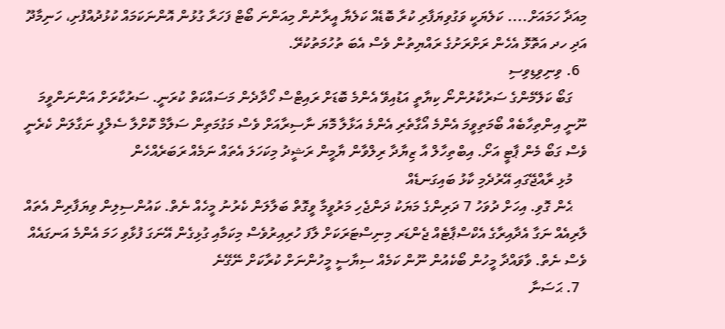މިއަދާ ހަމައަށް.... ކަލެޔަކީ ވަގުވިޔަފާރި ކުރާ ބޮޑެއް ކަލެޔާ އީރާނުން މިއަންނަ ބޯޓް ފަހަރާ ގުޅުން އޮންނަކަމައް ކުޅުދުއްފުށި، ހަނިމާދޫ އަދި ހދ އަތޮޅޮ އެހެން ރަށްރަށުގެ ރައްޔިތުން ވެސް އެބަ ތުހުމަތުކުރޭ.
  6. ވިނިވިޑިވިސި
    ގަބޯ ކަލޭމެންގެ ސަރުކާރުންނޯ ކިޔާތީ އަޑުއިވޭ އެންމެ ބޮޑަށް ރައިޓްސް ހޯދާދެން މަސައްކަތް ކުރަނީ. ސަރުކާރަށް އަންނަންވީމަ ނޫނީ އިންތިހާބެއް ބޯމަތިވީމަ އެންމެ އޯގާތެރި އެންމެ އަޅާލާ މޮޔަ ނާސިރާއަށް ވެސް މަގުމަތިން ސަލާމް ކޮށްލާ ސެލްފީ ނަގާލަން ކެރެނީ ވެސް ގަބޯ މެން ޕާޓީ އަށޯ. އިބްތިހާލް އާ ޒިޔާދާ ރިލްވާން ޔާމީން ރަޝީދު މިކަހަލަ އެތައް ނަމެއް ރަބަރެއްހެން
    މުޅި ރާއްޖޭގައި އޭރުދެމި ކާޅު ބައިގަނޑެއް
    ޙެން ގޮވި. އިހަށް ދުވަހު 7 ދަރިންގެ މަޔަކު ދަންޖެހި މަރުވީމާ ވީގޮތް ބަލާލަން ކެރުނު މީހެއް ނެތް. ކައުންސިލިން ވިޔަފާރިން އެތައް ލާރިއެއް ނަގާ އެދާއިރާގެ އެކްސްޕާޓެއް ޖެންޑަރ މިނިސްޓަރަކަށް ލާފަ ހުރިއިރުވެސް މިކަމާއި ގުޅިގެން އޭނަގަ ފުޅާވި ހަމަ އެންމެ އަނގައެއް ވެސް ނެތް. ވާވައްދާ މީހުން ބޯކެއުން ނޫން ކަމެއް ސިޔާސީ މީހުންނަށް ކުރާކަށް ނޭގޭނެ
  7. ޙަސަނާ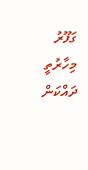ގަފޫރު މިހާރުތީ ދައްކަން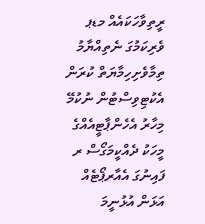ރީތިވާހަކައެއް މޑޕ ވެރިކަމުގަ ނެތިއްޔާމު ތިމާވެށިހިމާޔަތް ކުރަން އެކުޓިވިސްޓުން ނުކުމޭ މިހާރު އެހެންޕާޓީއެއްގެ މީހަކު ދެއްކީމަގޯސް ރ ފައިނުގަ އެއާރޕޯޓެއް އަޅަން އުޅުނީމަ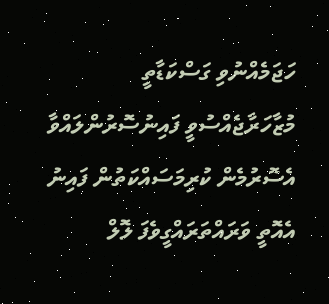ހަޖަމެއްނުވި ގަސްކަޑާތީ މުޒާހަރާޖެއްސުވީ ފައިނުސޮރުންލައްވާ އެސޮރުމެން ކުރިމަސައްކަތުން ފައިނު އެއޮތީ ވަރައްތަރައްގީވެފަ ލޮލް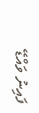ފައިނު ވައްޑޭ